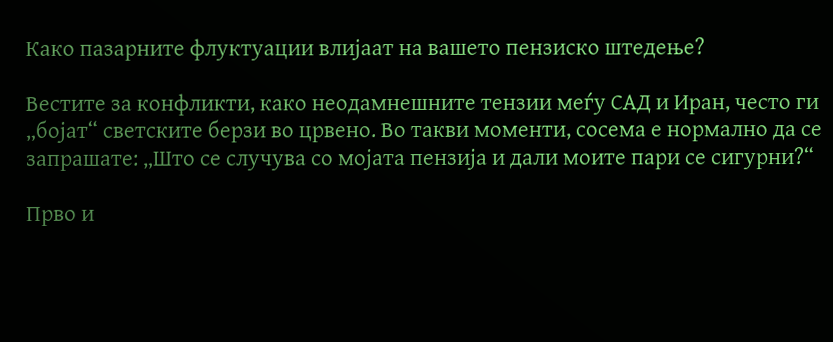Како пазарните флуктуации влијаат на вашето пензиско штедење?

Вестите за конфликти, како неодамнешните тензии меѓу САД и Иран, често ги „бојат“ светските берзи во црвено. Во такви моменти, сосема е нормално да се запрашате: „Што се случува со мојата пензија и дали моите пари се сигурни?“

Прво и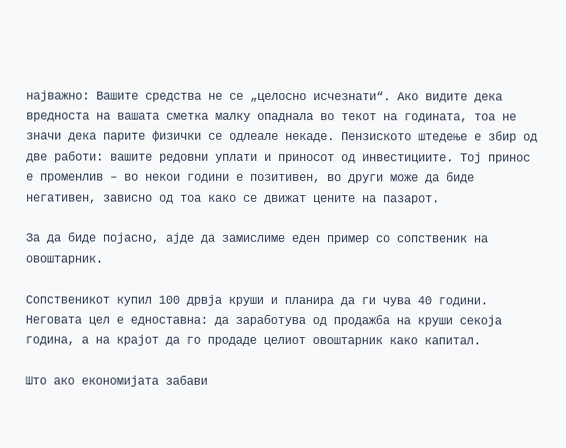најважно: Вашите средства не се „целосно исчезнати“. Ако видите дека вредноста на вашата сметка малку опаднала во текот на годината, тоа не значи дека парите физички се одлеале некаде. Пензиското штедење е збир од две работи: вашите редовни уплати и приносот од инвестициите. Тој принос е променлив – во некои години е позитивен, во други може да биде негативен, зависно од тоа како се движат цените на пазарот.

За да биде појасно, ајде да замислиме еден пример со сопственик на овоштарник.

Сопственикот купил 100 дрвја круши и планира да ги чува 40 години. Неговата цел е едноставна: да заработува од продажба на круши секоја година, а на крајот да го продаде целиот овоштарник како капитал.

Што ако економијата забави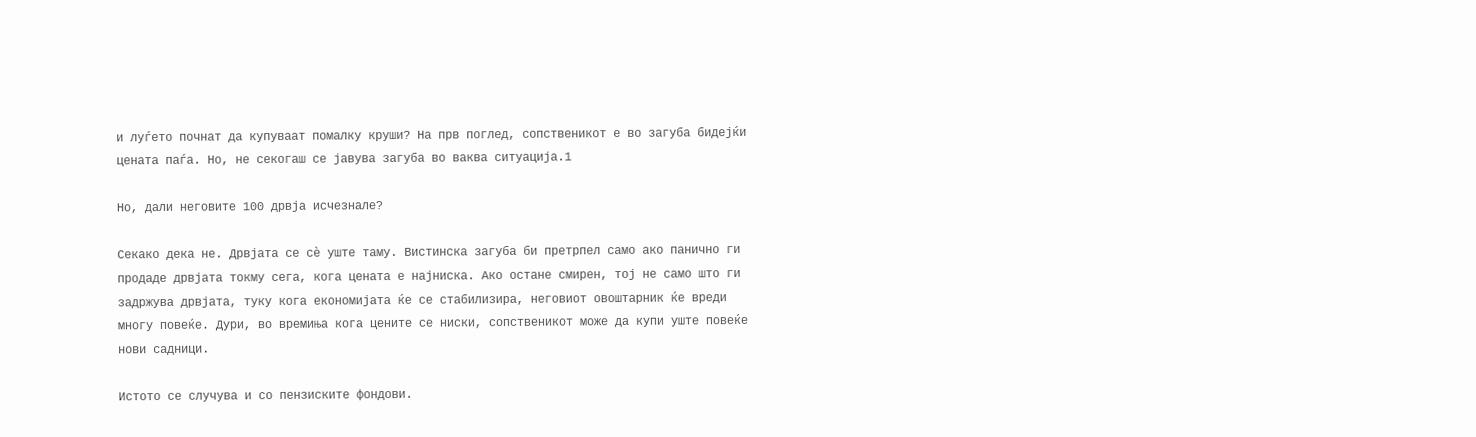и луѓето почнат да купуваат помалку круши? На прв поглед, сопственикот е во загуба бидејќи цената паѓа. Но, не секогаш се јавува загуба во ваква ситуација.1

Но, дали неговите 100 дрвја исчезнале?

Секако дека не. Дрвјата се сè уште таму. Вистинска загуба би претрпел само ако панично ги продаде дрвјата токму сега, кога цената е најниска. Ако остане смирен, тој не само што ги задржува дрвјата, туку кога економијата ќе се стабилизира, неговиот овоштарник ќе вреди многу повеќе. Дури, во времиња кога цените се ниски, сопственикот може да купи уште повеќе нови садници.

Истото се случува и со пензиските фондови.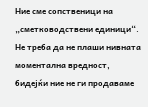Ние сме сопственици на „сметководствени единици“. Не треба да не плаши нивната моментална вредност, бидејќи ние не ги продаваме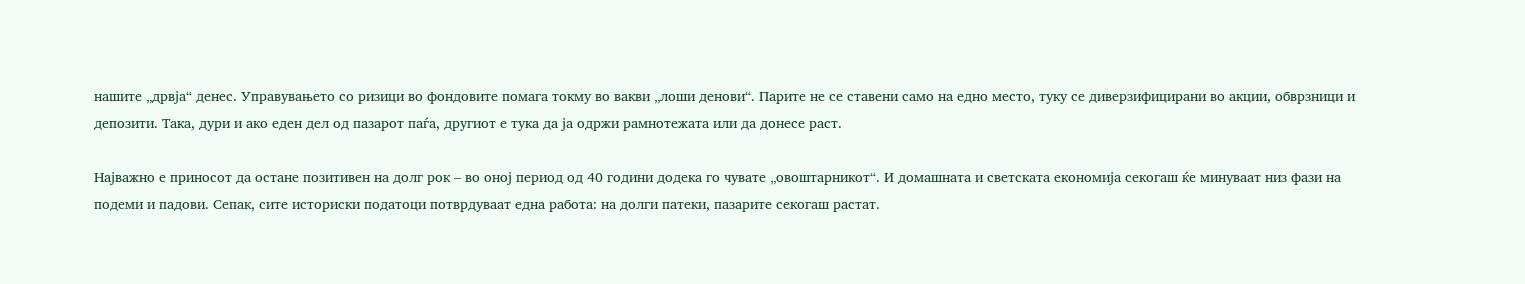нашите „дрвја“ денес. Управувањето со ризици во фондовите помага токму во вакви „лоши денови“. Парите не се ставени само на едно место, туку се диверзифицирани во акции, обврзници и депозити. Така, дури и ако еден дел од пазарот паѓа, другиот е тука да ја одржи рамнотежата или да донесе раст.

Најважно е приносот да остане позитивен на долг рок – во оној период од 40 години додека го чувате „овоштарникот“. И домашната и светската економија секогаш ќе минуваат низ фази на подеми и падови. Сепак, сите историски податоци потврдуваат една работа: на долги патеки, пазарите секогаш растат.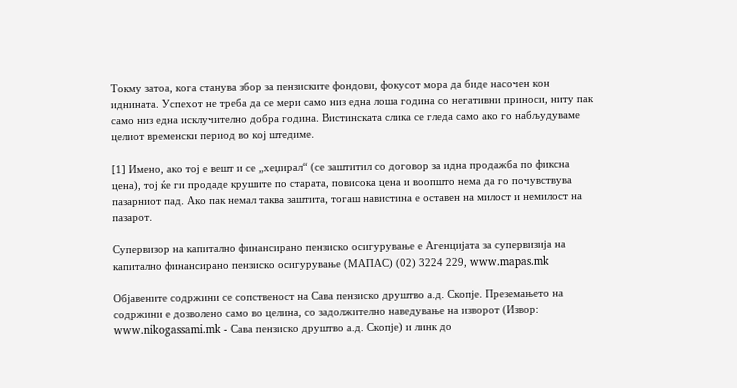Токму затоа, кога станува збор за пензиските фондови, фокусот мора да биде насочен кон иднината. Успехот не треба да се мери само низ една лоша година со негативни приноси, ниту пак само низ една исклучително добра година. Вистинската слика се гледа само ако го набљудуваме целиот временски период во кој штедиме.

[1] Имено, ако тој е вешт и се „хеџирал“ (се заштитил со договор за идна продажба по фиксна цена), тој ќе ги продаде крушите по старата, повисока цена и воопшто нема да го почувствува пазарниот пад. Ако пак немал таква заштита, тогаш навистина е оставен на милост и немилост на пазарот.

Супервизор на капитално финансирано пензиско осигурување е Агенцијата за супервизија на капитално финансирано пензиско осигурување (МАПАС) (02) 3224 229, www.mapas.mk

Објавените содржини се сопственост на Сава пензиско друштво а.д. Скопје. Преземањето на содржини е дозволено само во целина, со задолжително наведување на изворот (Извор: www.nikogassami.mk - Сава пензиско друштво а.д. Скопје) и линк до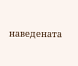наведената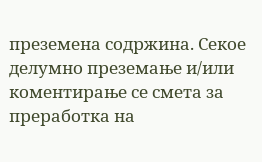преземена содржина. Секое делумно преземање и/или коментирање се смета за преработка на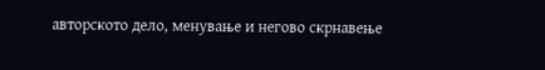авторското дело, менување и негово скрнавење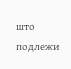што подлежи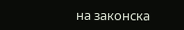на законска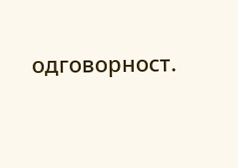одговорност.